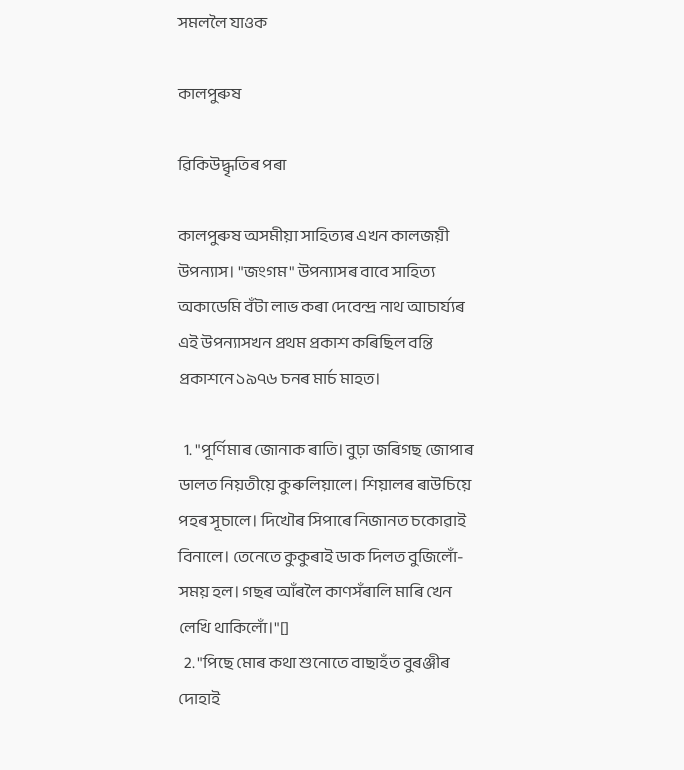সমললৈ যাওক

কালপুৰুষ

ৱিকিউদ্ধৃতিৰ পৰা

কালপুৰুষ অসমীয়া সাহিত্যৰ এখন কালজয়ী উপন্যাস। "জংগম" উপন্যাসৰ বাবে সাহিত্য অকাডেমি বঁটা লাভ কৰা দেবেন্দ্ৰ নাথ আচাৰ্য্যৰ এই উপন্যাসখন প্ৰথম প্ৰকাশ কৰিছিল বন্তি প্ৰকাশনে ১৯৭৬ চনৰ মাৰ্চ মাহত।

  1. "পূৰ্ণিমাৰ জোনাক ৰাতি। বুঢ়া জৰিগছ জোপাৰ ডালত নিয়তীয়ে কুৰুলিয়ালে। শিয়ালৰ ৰাউচিয়ে পহৰ সূচালে। দিখৌৰ সিপাৰে নিজানত চকোৱাই বিনালে। তেনেতে কুকুৰাই ডাক দিলত বুজিলোঁ-সময় হল। গছৰ আঁৰলৈ কাণসঁৰালি মাৰি খেন লেখি থাকিলোঁ।"[]
  2. "পিছে মোৰ কথা শুনোতে বাছাহঁত বুৰঞ্জীৰ দোহাই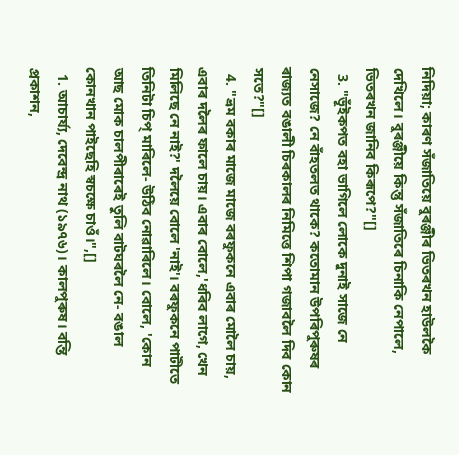নিদিয়া; কাৰণ সঁজাতিয়ে বুৰঞ্জীৰ ভিতৰখন হাউলকৈ দেখিলে। বুৰঞ্জীয়ে কিন্তু সঁজাতিৰে চিনাকি নেপালে, ভিতৰখন জানিব কিৰূপে?"[]
  3. "ভূঁইকপত বহা ভাগিলে লোকে দুনাই সাজে নে নেসাজে? নে বাঁহতলত থাকে? কতোমান উপৰিপুৰুষৰ ৰাজ্যত বঙালী চিৰকালৰ নিমিত্তে শিপা গজাবলৈ দিব কোন সতে?"[]
  4. "ভ্ৰম বকাৰ মাজে মাজে বৰফুকনে এবাৰ মোলৈ চায়, এবাৰ দলৈৰ ফালে চায়। এবাৰ বোলে,'ধৰিব লাগে, খেন মিলিছে নে নাই?' দলৈয়ে বোলে 'নাই'। বৰফুকনে পাটীতে তিনিটা চিপ্ মাৰিলে- উঠিব নোৱাৰিলে। বোলে, 'কোন আছ মোক চালপীৰাৰেই তুলি বাটঘৰলৈ নে- বঙাল কোনখান পাইছেহি স্বচক্ষে চাওঁ।",[]
  1. আচাৰ্য্য, দেবেন্দ্ৰ নাথ (১৯৭৬)। কালপুৰুষ। বন্তি প্ৰকাশন,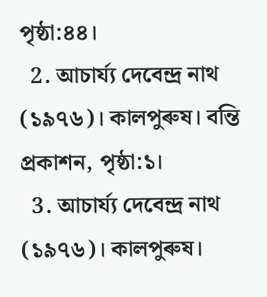পৃষ্ঠা:৪৪।
  2. আচাৰ্য্য দেবেন্দ্ৰ নাথ (১৯৭৬)। কালপুৰুষ। বন্তি প্ৰকাশন, পৃষ্ঠা:১।
  3. আচাৰ্য্য দেবেন্দ্ৰ নাথ (১৯৭৬)। কালপুৰুষ।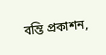বন্তি প্ৰকাশন,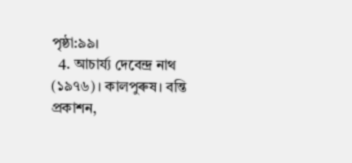পৃষ্ঠা:৯৯।
  4. আচাৰ্য্য দেবেন্দ্ৰ নাথ (১৯৭৬)। কালপুৰুষ। বন্তি প্ৰকাশন,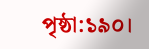পৃষ্ঠা:১৯০।